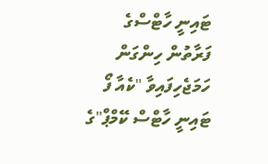ޓައިނީ ހާޓްސްގެ ފަރާތުން ހިންގަން ހަމަޖެހިފައިވާ "ކެއާ ފޯ ޓައިނީ ހާޓްސް ކޭމްޕް"ގެ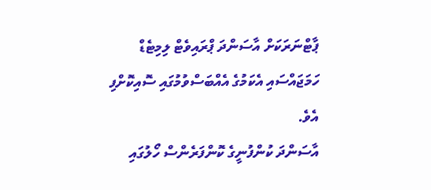ޕާޓްނަރަކަށް އާސަންދަ ޕްރައިވެޓް ލިމިޓެޑް ހަމަޖައްސައި އެކަމުގެ އެއްބަސްވުމުގައި ސޮއިކޮށްފި އެވެ.
އާސަންދަ ކުންފުނީގެ ކޮންފަރެންސް ހޯލުގައި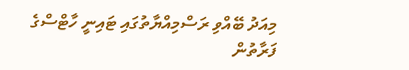މިއަދު ބޭއްވި ރަސްމިއްޔާތުގައި ޓައިނީ ހާޓްސްގެ ފަރާތުން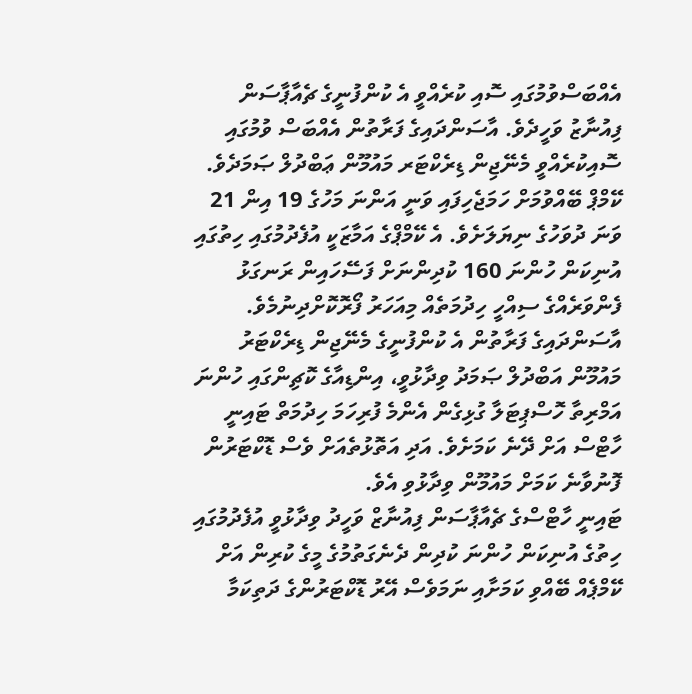އެއްބަސްވުމުގައި ސޮއި ކުރެއްވީ އެ ކުންފުނީގެ ޗެއާޕާސަން ފިއުނާޒު ވަހީދެވެ. އާސަންދައިގެ ފަރާތުން އެއްބަސް ވުމުގައި ސޮއިކުރެއްވީ މެނޭޖިން ޑިރެކްޓަރ މައުމޫން ޢަބްދުލް ޞަމަދެވެ.
ކޭމްޕް ބޭއްވުމަށް ހަމަޖެހިފައި ވަނީ އަންނަ މަހުގެ 19 އިން 21 ވަނަ ދުވަހުގެ ނިޔަލަށެވެ. އެ ކޭމްޕްގެ އަމާޒަކީ އުފެދުމުގައި ހިތުގައި އުނިކަން ހުންނަ 160 ކުދިންނަށް ފަސޭހައިން ރަނގަޅު ފެންވަރެއްގެ ސިއްހީ ހިދުމަތެއް މިއަހަރު ފޯރޮކޮށްދިނުމެވެ.
އާސަންދައިގެ ފަރާތުން އެ ކުންފުނީގެ މެނޭޖިން ޑިރެކްޓަރު މައުމޫން އަބްދުލް ޞަމަދު ވިދާޅުވީ، އިންޑިއާގެ ކޮޗިންގައި ހުންނަ އަމްރިތާ ހޮސްޕިޓަލާ ގުޅިގެން އެންމެ ފުރިހަމަ ހިދުމަތް ޓައިނީ ހާޓްސް އަށް ދޭނެ ކަމަށެވެ. އަދި އަތޮޅުތެއަށް ވެސް ޑޮކްޓަރުން ފޮނުވާނެ ކަމަށް މައުމޫން ވިދާޅުވި އެވެ.
ޓައިނީ ހާޓްސްގެ ޗެއާޕާސަން ފިއުނާޒް ވަހީދު ވިދާޅުވީ އުފެދުމުގައި ހިތުގެ އުނިކަން ހުންނަ ކުދިން ދެނެގަތުމުގެ މީގެ ކުރިން އަށް ކޭމްޕެއް ބޭއްވި ކަމަށާއި ނަމަވެސް އޭރު ޑޮކްޓަރުންގެ ދަތިކަމާ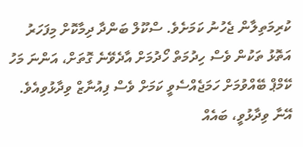ކުރިމަތިލާން ޖެހުނު ކަމަށެވެ. ސްކޫލް ބަންދާ ދިމާކޮށް މިފަހަރު އަތޮޅު ތަކުން ވެސް ހިދުމަތް ހޯދުމަށް އާދެވޭނެ ގޮތަށް، އަންނަ މަހު ކޭމްޕް ބޭއްވުމަށް ހަމަޖެއްސެވީ ކަމަށް ވެސް ފިއުނާޒް ވިދާޅުވިއެވެ.
އޭނާ ވިދާޅުވީ، ބައެއް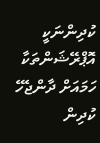ކުދިންނަކީ އޮޕްރޭޝަންތަކާ ހަމައަށް ދާންޖެހޭ ކުދިން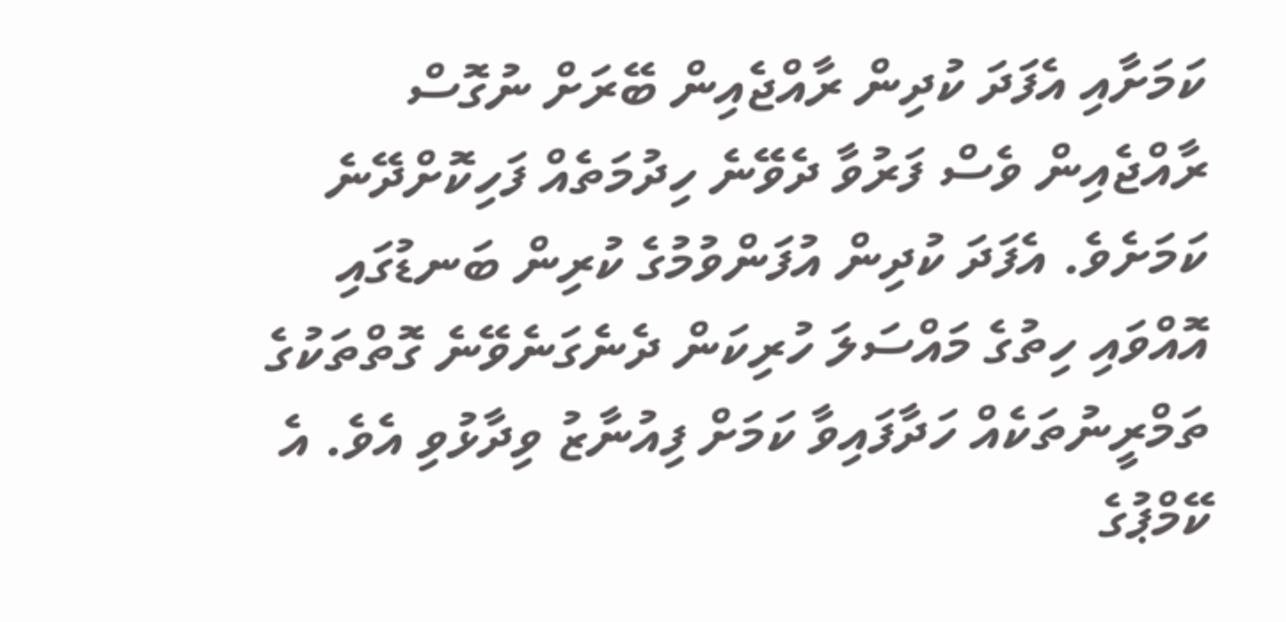ކަމަށާއި އެފަދަ ކުދިން ރާއްޖެއިން ބޭރަށް ނުގޮސް ރާއްޖެއިން ވެސް ފަރުވާ ދެވޭނެ ހިދުމަތެއް ފަހިކޮށްދޭނެ ކަމަށެވެ. އެފަދަ ކުދިން އުފަންވުމުގެ ކުރިން ބަނޑުގައި އޮއްވައި ހިތުގެ މައްސަލަ ހުރިކަން ދެނެގަނެވޭނެ ގޮތްތަކުގެ ތަމްރީނުތަކެއް ހަދާފައިވާ ކަމަށް ފިއުނާޒު ވިދާޅުވި އެވެ. އެ ކޭމްޕުގެ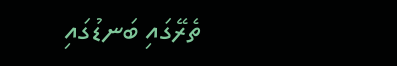ތެރޭގައި ބަނޑުގައި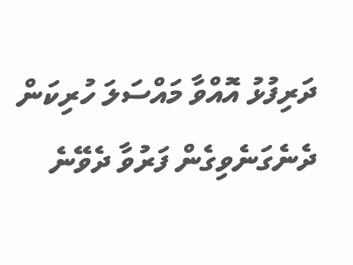ދަރިފުޅު އޮއްވާ މައްސަލަ ހުރިކަން ދެނެގަނެވިގެން ފަރުވާ ދެވޭނެ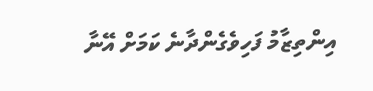އިންތިޒާމު ފަހިވެގެންދާނެ ކަމަށް އޭނާ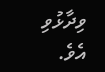ވިދާޅުވި އެވެ.